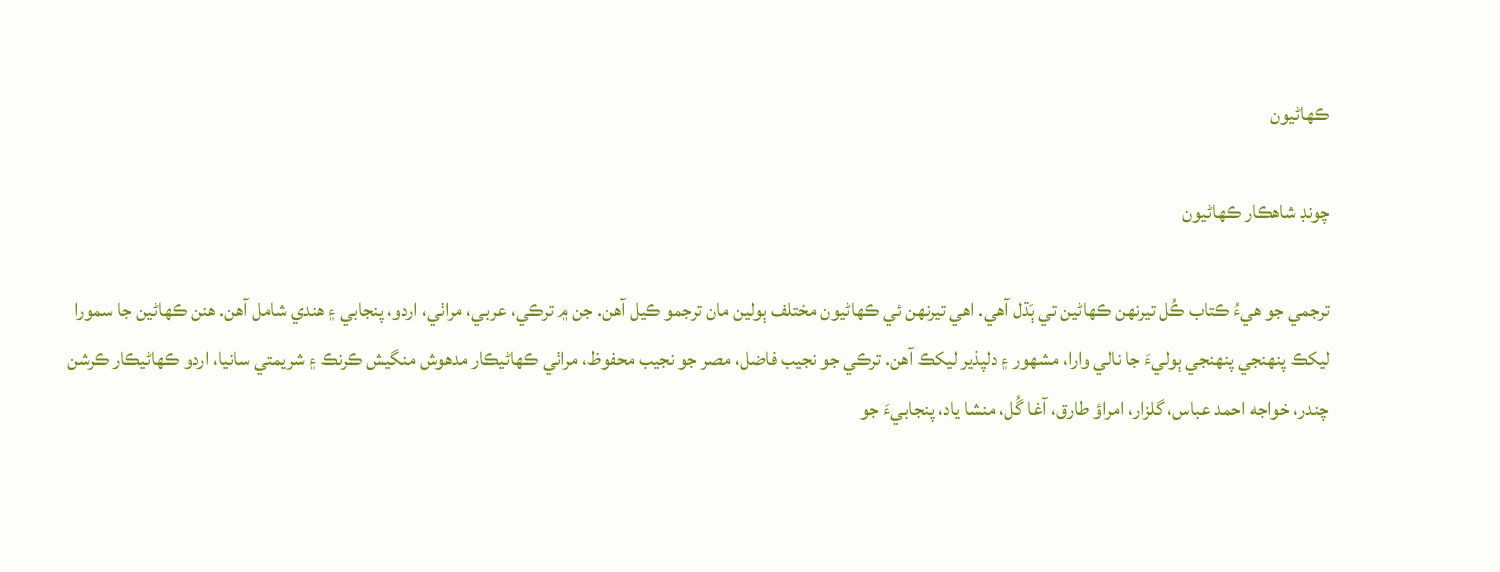ڪھاڻيون

چونڊ شاهڪار ڪهاڻيون

ترجمي جو هيءُ ڪتاب ڪُل تيرنهن ڪهاڻين تي ٻَڌل آهي. اهي تيرنهن ئي ڪهاڻيون مختلف ٻولين مان ترجمو ڪيل آهن. جن ۾ ترڪي، عربي، مراٺي، اردو، پنجابي ۽ هندي شامل آهن. هنن ڪهاڻين جا سمورا ليکڪ پنهنجي پنهنجي ٻوليءَ جا نالي وارا، مشهور ۽ دلپذير ليکڪ آهن. ترڪي جو نجيب فاضل، مصر جو نجيب محفوظ، مراٺي ڪهاڻيڪار مدهوش منگيش ڪرنڪ ۽ شريمتي سانيا، اردو ڪهاڻيڪار ڪرشن چندر، خواجه احمد عباس، گلزار، امراؤ طارق، آغا گُل، منشا ياد، پنجابيءَ جو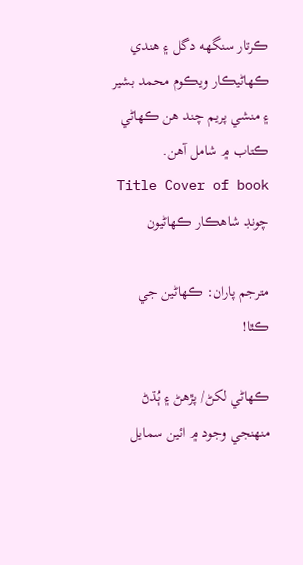ڪرتار سنگهه دگل ۽ هندي ڪهاڻيڪار ويڪوم محمد بشير ۽ منشي پريم چند هن ڪهاڻي ڪتاب ۾ شامل آهن.
Title Cover of book چونڊ شاهڪار ڪهاڻيون

مترجم پاران: ڪهاڻين جي ڪٿا!

ڪهاڻي لکڻ/ پڙهڻ ۽ ٻُڌڻ منهنجي وجود ۾ ائين سمايل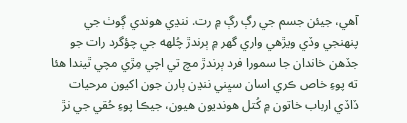آهي، جيئن جسم جي رڳ رڳ ۾ رت. ننڍي هوندي ڳوٺ جي پنهنجي وڏي ويڙهي واري گهر ۾ ٻرندڙ چُلهه جي چ‍ؤگرد رات جو جڏهن خاندان جا سمورا فرد ٻرندڙ مچ تي اچي مِڙي مچي ٿيندا هئا ته پوءِ خاص ڪري اسان سڀني ننڍن ٻارن جون اکيون مرحيات ڏاڏي ارباب خاتون ۾ کُتل هونديون هيون، جيڪا پوءِ حُقي جي نڙ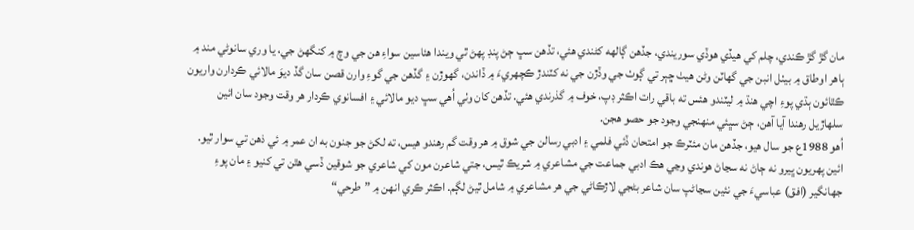مان گڙ گڙ ڪندي، چلم کي هيڏي هوڏي سوريندي، جڏهن ڳالهه کڻندي هئي، تڏهن سڀ ڄڻ پنڊ پهڻ ٿي ويندا هئاسين سواءِ هن جي وچ ۾ کنگهڻ جي، يا وري سانوڻي مند ۾ ٻاهر اوطاق ۾ بيٺل انبن جي گهاٽن وڻن هيٺ ڇٻر تي ڳوٺ جي وڏڙن جي نه کٽندڙ ڪچهريءَ ۾ ڏاندن، گهوڙن ۽ گڏهن جي گوءِ وارن قصن سان گڏ ديوَ مالائي ڪردارن واريون ڪٿائون ٻڌي پوءِ اچي هنڌ ۾ ليٽندو هئس ته باقي رات اڪثر ڊپ، خوف ۾ گذرندي هئي. تڏهن کان وٺي اُهي سڀ ديو مالائي ۽ افسانوي ڪردار هر وقت وجود سان ائين سلهاڙيل رهندا آيا آهن، ڄڻ سڀئي منهنجي وجود جو حصو هجن.
اُهو 1988ع جو سال هيو، جڏهن مان مئٽرڪ جو امتحان ڏئي فلمي ۽ ادبي رسالن جي شوق ۾ هر وقت گم رهندو هيس، ته لکڻ جو جنون به ان عمر ۾ ئي ذهن تي سوار ٿيو. ائين پهريون ڀيرو نه ڄاڻ نه سڃاڻ هوندي وڃي هڪ ادبي جماعت جي مشاعري ۾ شريڪ ٿيس، جتي شاعرن مون کي شاعري جو شوقين ڏسي هٿن تي کنيو ۽ مان پوءِ جھانگير (افق) عباسيءَ جي نئين سڃاڻپ سان شاعر بڻجي لاڙڪاڻي جي هر مشاعري ۾ شامل ٿيڻ لڳم. اڪثر ڪري انهن ۾ ”طرحي“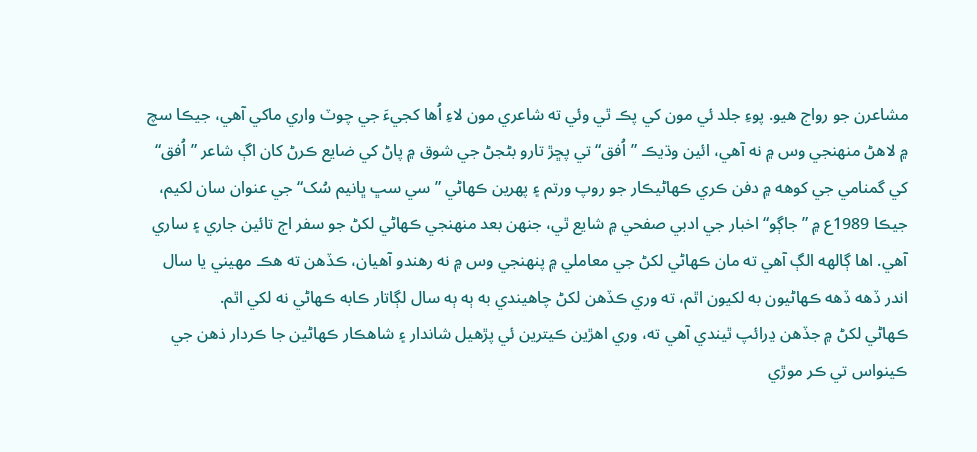مشاعرن جو رواج هيو. پوءِ جلد ئي مون کي پڪ ٿي وئي ته شاعري مون لاءِ اُها کجيءَ جي چوٽ واري ماکي آهي، جيڪا سچ ۾ لاهڻ منهنجي وس ۾ نه آهي، ائين وڌيڪ ”اُفق“ تي پڇڙ تارو بڻجڻ جي شوق ۾ پاڻ کي ضايع ڪرڻ کان اڳ شاعر ”اُفق“ کي گمنامي جي کوهه ۾ دفن ڪري ڪهاڻيڪار جو روپ ورتم ۽ پهرين ڪهاڻي ”سي سڀ ڀانيم سُک“ جي عنوان سان لکيم، جيڪا 1989ع ۾ ”جاڳو“ اخبار جي ادبي صفحي ۾ شايع ٿي، جنهن بعد منهنجي ڪهاڻي لکڻ جو سفر اڄ تائين جاري ۽ ساري آهي. اها ڳالهه الڳ آهي ته مان ڪهاڻي لکڻ جي معاملي ۾ پنهنجي وس ۾ نه رهندو آهيان، ڪڏهن ته هڪ مهيني يا سال اندر ڏهه ڏهه ڪهاڻيون به لکيون اٿم، ته وري ڪڏهن لکڻ چاهيندي به ٻه ٻه سال لڳاتار ڪابه ڪهاڻي نه لکي اٿم.
ڪهاڻي لکڻ ۾ جڏهن ڍرائپ ٿيندي آهي ته، وري اهڙين ڪيترين ئي پڙهيل شاندار ۽ شاهڪار ڪهاڻين جا ڪردار ذهن جي ڪينواس تي ڪر موڙي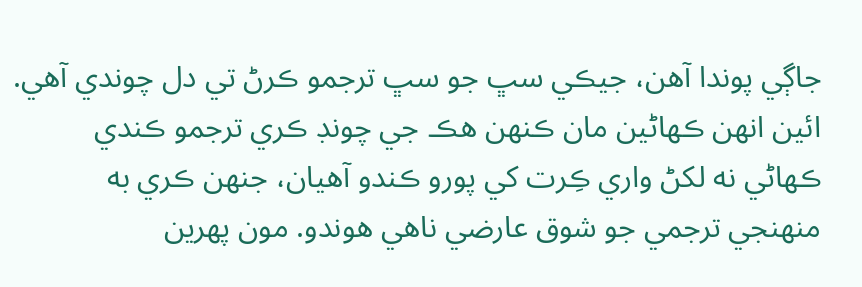جاڳي پوندا آهن، جيڪي سڀ جو سڀ ترجمو ڪرڻ تي دل چوندي آهي. ائين انهن ڪهاڻين مان ڪنهن هڪ جي چونڊ ڪري ترجمو ڪندي ڪهاڻي نه لکڻ واري ڪِرت کي پورو ڪندو آهيان، جنهن ڪري به منهنجي ترجمي جو شوق عارضي ناهي هوندو. مون پهرين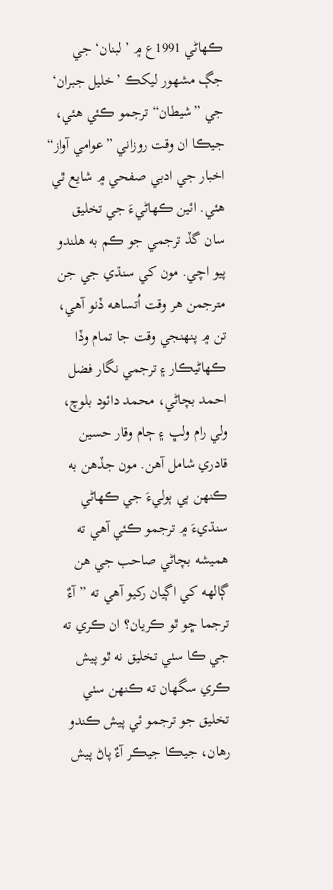ڪهاڻي 1991ع ۾ ’لبنان‘ جي جڳ مشهور ليکڪ ’خليل جبران‘ جي ”شيطان“ ترجمو ڪئي هئي، جيڪا ان وقت روزاني ”عوامي آواز“ اخبار جي ادبي صفحي ۾ شايع ٿي هئي. ائين ڪهاڻيءَ جي تخليق سان گڏ ترجمي جو ڪم به هلندو پيو اچي. مون کي سنڌي جي جن مترجمن هر وقت اُتساهه ڏنو آهي، تن ۾ پنهنجي وقت جا تمام وڏا ڪهاڻيڪار ۽ ترجمي نگار فضل احمد بچاڻي، محمد دائود بلوچ، ولي رام ولڀ ۽ ڄام وقار حسين قادري شامل آهن. مون جڏهن به ڪنهن ٻي ٻوليءَ جي ڪهاڻي سنڌيءَ ۾ ترجمو ڪئي آهي ته هميشه بچاڻي صاحب جي هن ڳالهه کي اڳيان رکيو آهي ته ”آءٌ ترجما ڇو ٿو ڪريان؟ ان ڪري ته جي ڪا سٺي تخليق نه ٿو پيش ڪري سگهان ته ڪنهن سٺي تخليق جو ترجمو ئي پيش ڪندو رهان، جيڪا جيڪر آءٌ پاڻ پيش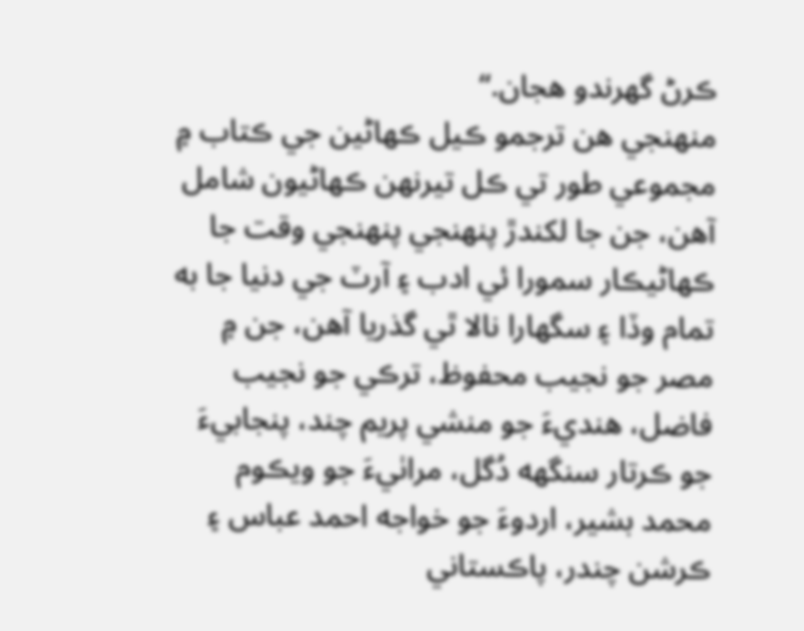ڪرڻ گهرندو هجان.“
منهنجي هن ترجمو ڪيل ڪهاڻين جي ڪتاب ۾ مجموعي طور تي ڪل تيرنهن ڪهاڻيون شامل آهن، جن جا لکندڙ پنهنجي پنهنجي وقت جا ڪهاڻيڪار سمورا ئي ادب ۽ آرٽ جي دنيا جا به تمام وڏا ۽ سگهارا نالا ٿي گذريا آهن، جن ۾ مصر جو نجيب محفوظ، ترڪي جو نجيب فاضل، هنديءَ جو منشي پريم چند، پنجابيءَ جو ڪرتار سنگهه دُگل، مراٺيءَ جو ويڪوم محمد بشير، اردوءَ جو خواجه احمد عباس ۽ ڪرشن چندر، پاڪستاني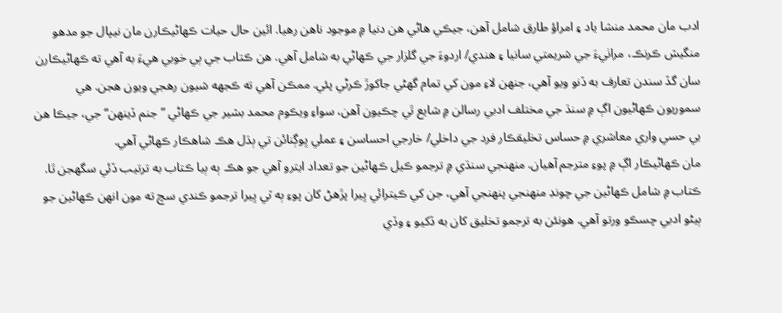ادب مان محمد منشا ياد ۽ امراؤ طارق شامل آهن، جيڪي هاڻي هن دنيا ۾ موجود ناهن رهيا. ائين حال حيات ڪهاڻيڪارن مان نيپال جو مدهو منگيش ڪرنڪ، مراٺيءَ جي شريمتي سانيا ۽ هندي/ اردوءَ جي گلزار جي ڪهاڻي به شامل آهي. هن ڪتاب جي ٻي خوبي هيءَ به آهي ته ڪهاڻيڪارن سان گڏ سندن تعارف به ڏنو ويو آهي، جنهن لاءِ مون کي تمام گهڻي جاکوڙ ڪرڻي پئي. ممڪن آهي ته ڪجهه شيون رهجي ويون هجن. هي سموريون ڪهاڻيون اڳ ۾ سنڌ جي مختلف ادبي رسالن ۾ شايع ٿي چڪيون آهن، سواءِ ويڪوم محمد بشير جي ڪهاڻي ”جنم ڏينهن“ جي، جيڪا هن بي حسي واري معاشري ۾ حساس تخليقڪار فرد جي داخلي/ خارجي احساسن ۽ عملي ڀوڳنائن تي ٻڌل هڪ شاهڪار ڪهاڻي آهي.
مان ڪهاڻيڪار اڳ ۾ پوءِ مترجم آهيان. منهنجي سنڌي ۾ ترجمو ڪيل ڪهاڻين جو تعداد ايترو آهي جو هڪ ٻه ٻيا ڪتاب به ترتيب ڏئي سگهجن ٿا. ڪتاب ۾ شامل ڪهاڻين جي چونڊ منهنجي پنهنجي آهي، جن کي ڪيترائي ڀيرا پڙهڻ کان پوءِ ٻه ٽي ڀيرا ترجمو ڪندي سچ ته مون انهن ڪهاڻين جو ٻيڻو ادبي چسڪو ورتو آهي. هونئن به ترجمو تخليق کان به ڏکيو ۽ وڏي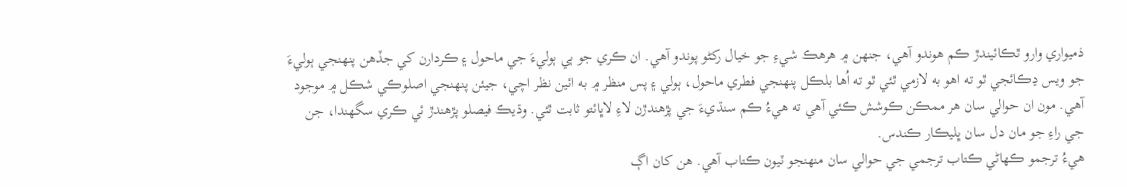ذميواري وارو ٿڪائيندڙ ڪم هوندو آهي، جنهن ۾ هرهڪ شيءِ جو خيال رکڻو پوندو آهي. ان ڪري جو ٻي ٻوليءَ جي ماحول ۽ ڪردارن کي جڏهن پنهنجي ٻوليءَ جو ويس ڍڪائجي ٿو ته اهو به لازمي ٿئي ٿو ته اُها بلڪل پنهنجي فطري ماحول، ٻولي ۽ پس منظر ۾ به ائين نظر اچي، جيئن پنهنجي اصلوڪي شڪل ۾ موجود آهي. مون ان حوالي سان هر ممڪن ڪوشش ڪئي آهي ته هيءُ ڪم سنڌيءَ جي پڙهندڙن لاءِ لاڀائتو ثابت ٿئي. وڌيڪ فيصلو پڙهندڙ ئي ڪري سگهندا، جن جي راءِ جو مان دل سان ڀليڪار ڪندس.
هيءُ ترجمو ڪهاڻي ڪتاب ترجمي جي حوالي سان منهنجو ٽيون ڪتاب آهي. هن کان اڳ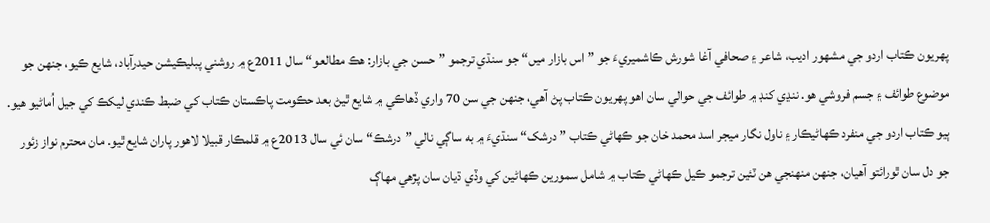پهريون ڪتاب اردو جي مشهور اديب، شاعر ۽ صحافي آغا شورش ڪاشميريءَ جو ”اس بازار میں“ جو سنڌي ترجمو ”حسن جي بازار: هڪ مطالعو“ سال 2011ع ۾ روشني پبليڪيشن حيدرآباد، شايع ڪيو، جنهن جو موضوع طوائف ۽ جسم فروشي هو. ننڍي کنڊ ۾ طوائف جي حوالي سان اهو پهريون ڪتاب پڻ آهي، جنهن جي سن 70 واري ڏهاڪي ۾ شايع ٿيڻ بعد حڪومت پاڪستان ڪتاب کي ضبط ڪندي ليکڪ کي جيل اُماڻيو هيو. ٻيو ڪتاب اردو جي منفرد ڪهاڻيڪار ۽ ناول نگار ميجر اسد محمد خان جو ڪهاڻي ڪتاب ”درشک“ سنڌيءَ ۾ به ساڳي نالي ”درشڪ“ سان ئي سال 2013ع ۾ قلمڪار قبيلا لاهور پاران شايع ٿيو. مان محترم نواز زئور جو دل سان ٿورائتو آهيان، جنهن منهنجي هن ٽئين ترجمو ڪيل ڪهاڻي ڪتاب ۾ شامل سمورين ڪهاڻين کي وڏي ڌيان سان پڙهي مهاڳ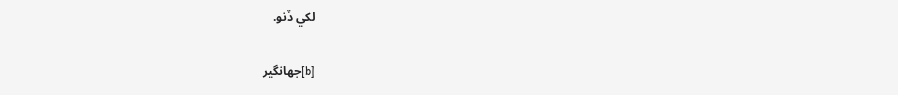لکي ڏنو.

[b]جھانگير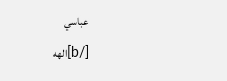عباسي
[/b]الهه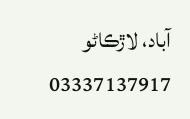آباد، لاڙڪاڻو
03337137917